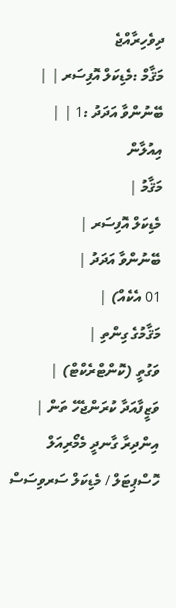ދިވެހިރާއްޖެ
މަޤާމް :މެޑިކަލް އޮފިސަރ | |
ބޭނުންވާ އަދަދު :1 | |
އިއުލާން
މަޤާމު |
މެޑިކަލް އޮފިސަރ |
ބޭނުންވާ އަދަދު |
01 އެކެއް) |
މަޤާމުގެ ގިންތި |
ވަގުތީ (ކޮންޓްރެކްޓް) |
ވަޒީފާއަދާ ކުރަންޖެހޭ ތަން |
އިންދިރާ ގާނދީ މެމޯރިއަލް ހޮސްޕިޓަލް / މެޑިކަލް ސަރވިސަސް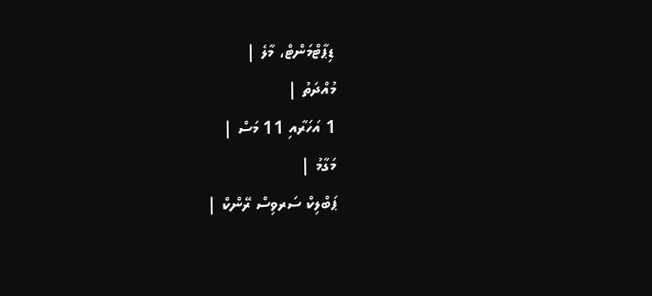ޑިޕާޓްމަންޓް، މާލެ |
މުއްދަތު |
1 އަހަރާއި 11 މަސް |
މަގާމު |
ޕަބްލިކް ސަރވިސް ރޭންކް |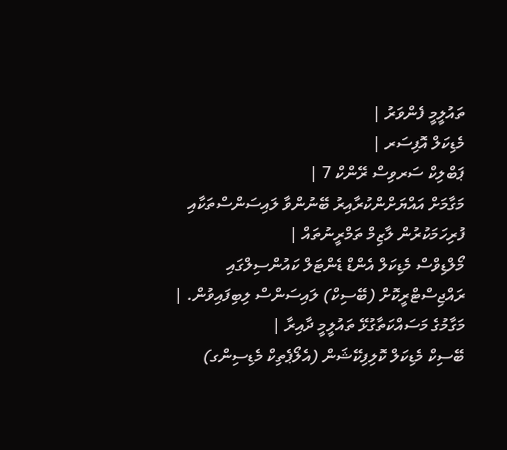ތައުލީމީ ފެންވަރު |
މެޑިކަލް އޮފިސަރ |
ޕަބްލިކް ސަރވިސް ރޭންކް 7 |
މަގާމަށް އައްޔަށްންކުރާއިރު ބޭނުންވާ ލައިސަންސްތަކާއި ފުރިހަމަކުރުން ލާޒިމް ތަމްރީނުތައް |
މޯލްޑިވްސް މެޑިކަލް އެންޑް ޑެންޓަލް ކައުންސިލްގައި ރައްޖިސްޓްރީކޮށް (ބޭސިކް) ލައިސަންސް ލިބިފައިވުން. |
މަގާމުގެ މަސައްކަތާގުޅޭ ތައުލީމީ ދާއިރާ |
ބޭސިކް މެޑިކަލް ކޮލިފިކޭޝަން (އެލޯޕެތިކް މެޑިސިންގ)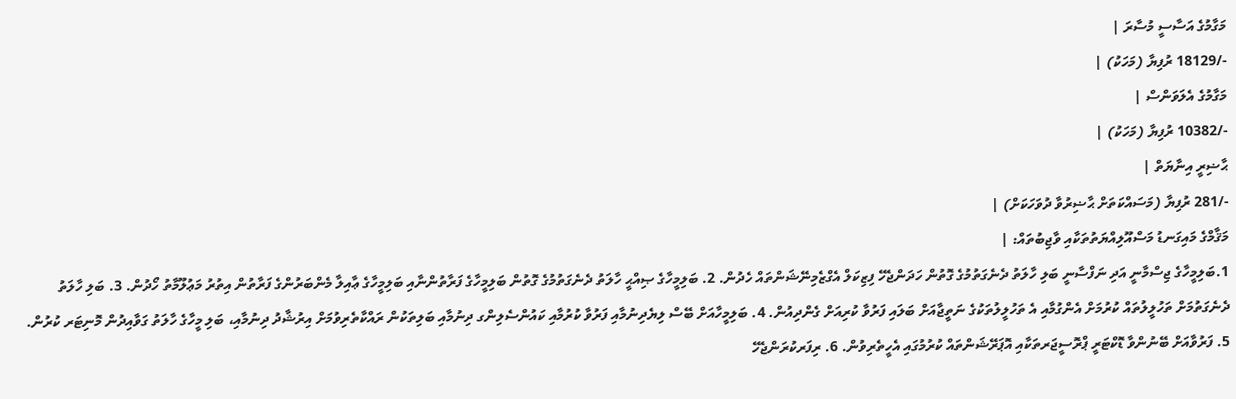މަގާމުގެ އަސާސީ މުސާރަ |
-/18129 ރުފިޔާ (މަހަކު) |
މަގާމުގެ އެލަވަންސް |
-/10382 ރުފިޔާ (މަހަކު) |
ޙާޟިރީ އިނާޔަތް |
-/281 ރުފިޔާ (މަސައްކަތަށް ޙާޟިރުވާ ދުވަހަކަށް) |
މަޤާމްގެ މައިގަނޑު މަސްއޫލިއްޔަތުތަކާއި ވާޖިބުތައް: |
1.ބަލިމީހާގެ ޖިސްމާނީ އަދި ނަފްސާނީ ބަލި ހާލަތު ދެނެގަތުމުގެ ގޮތުން ހަދަންޖެހޭ ފިޒިކަލް އެގްޒެމިނޭޝަންތައް ހެދުން. 2. ބަލިމީހާގެ ޞިއްޙީ ހާލަތު ދެނެގަތުމުގެ ގޮތުން ބަލިމީހާގެ ފަރާތުންނާއި ބަލިމީހާގެ ޢާއިލާ މެންބަރުންގެ ފަރާތުން އިތުރު މަޢުލޫމާތު ހޯދުން. 3. ބަލި ހާލަތު ދެނެގަތުމަށް ތަހުލީލުތައް ކުރުމަށް އެންގުމާއި އެ ތަހުލީލުތަކުގެ ނަތީޖާއަށް ބަލައި ފަރުވާ ކުރިއަށް ގެންދިއުން. 4. ބަލިމީހާއަށް ބޭސް ލިޔެދިނުމާއި ފަރުވާ ކުރުމާއި ކައުންސެލިންގ ދިނުމާއި ބަލިތަކުން ރައްކާތެރިވުމަށް އިރުޝާދު ދިނުމާއި، ބަލި މީހާގެ ހާލަތު ގަވާއިދުން މޮނިޓަރ ކުރުން. 5. ފަރުވާއަށް ބޭނުންވާ ޑޮކްޓަރީ ޕްރޮސީޖަރތަކާއި އޮޕަރޭޝަންތައް ކުރުމުގައި އެހީތެރިވުން. 6. ރިފަރކުރަންޖެހޭ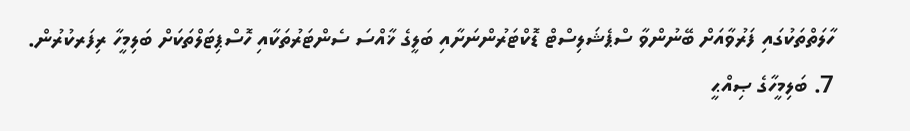ހާލަތްތަކުގައި ފަރުވާއަށް ބޭނުންވާ ސްޕެޝަލިސްޓް ޑޮކްޓަރުންނަށާއި ބަލީގެ ޚާއްސަ ސެންޓަރުތަކާއި ހޮސްޕިޓަލްތަކަށް ބަލިމީހާ ރިފަރކުރުން. 7. ބަލިމީހާގެ ޞިއްޙީ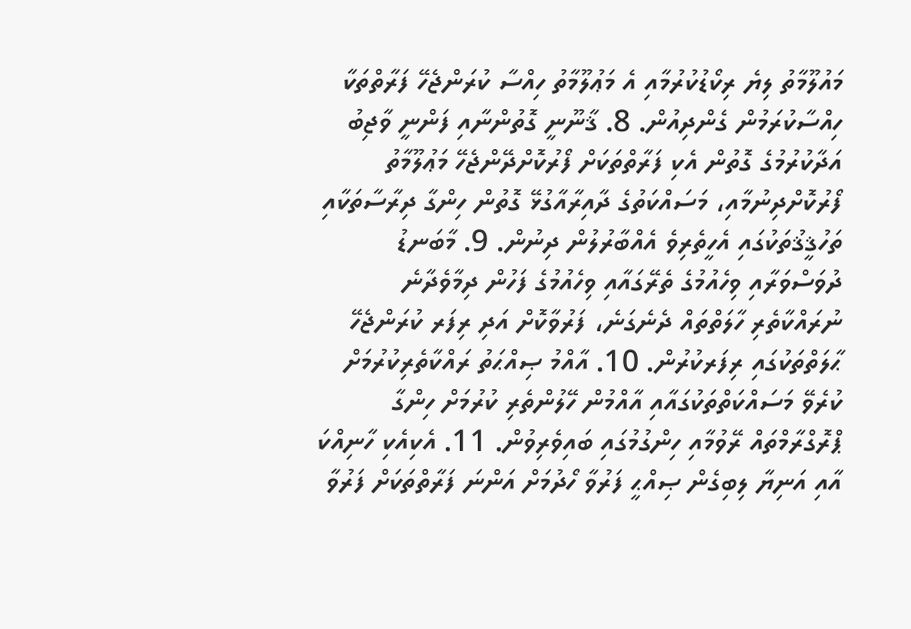މައުލޫމާތު ލިޔެ ރިކޯޑުކުރުމާއި އެ މަޢުލޫމާތު ހިއްސާ ކުރަންޖެހޭ ފަރާތްތަކާ ހިއްސާކުރަމުން ގެންދިއުން. 8. ޤާނޫނީ ގޮތުންނާއި ފަންނީ ވާޖިބު އަދާކުރުމުގެ ގޮތުން އެކި ފަރާތްތަކަށް ފޯރުކޮށްދޭންޖެހޭ މަޢުލޫމާތު ފޯރުކޮށްދިނުމާއި، މަސައްކަތުގެ ދާއިރާއާގުޅޭ ގޮތުން ހިންގާ ދިރާސާތަކާއި ތަހުޤީޤުތަކުގައި އެހީތެރިވެ އެއްބާރުލުން ދިނުން. 9. މާބަނޑު ދުވަސްވަރާއި ވިހެއުމުގެ ތެރޭގައާއި ވިހެއުމުގެ ފަހުން ދިމާވެދާނެ ނުރައްކާތެރި ހާލަތްތައް ދެނެގަނެ، ފަރުވާކޮށް އަދި ރިފަރ ކުރަންޖެހޭ ޙާލަތްތަކުގައި ރިފަރކުރުން. 10. އާއްމު ޞިއްޙަތު ރައްކާތެރިކުރުމަށް ކުރެވޭ މަސައްކަތްތަކުގައާއި އާއްމުން ހޭލުންތެރި ކުރުމަށް ހިންގާ ޕްރޮގްރާމްތައް ރޭވުމާއި ހިންގުމުގައި ބައިވެރިވުން. 11. އެކިއެކި ހާނިއްކަ އާއި އަނިޔާ ލިބިގެން ޞިއްޙީ ފަރުވާ ހޯދުމަށް އަންނަ ފަރާތްތަކަށް ފަރުވާ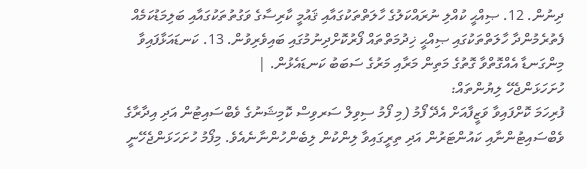ދިނުން. 12. ޞިއްޙީ ކުއްލި ނުރައްކަލުގެ ހާލަތްތަކުގައާއި ޤައުމީ ކާރިސާގެ ވަގުތުތަކުގައާއި ބަލިމަޑުކަމެއް ފެތުރެމުންދާ ހާލަތްތަކުގައި ޞިއްޙީ ޚިދުމަތްތައް ފޯރުކޮށްދިނުމުގައި ބައިވެރިވުން. 13. ކަނޑައަޅާފައިވާ މިންގަނޑާ އެއްގޮތްވާ ގޮތުގެ މަތިން މަރާއި މަރުގެ ސަބަބު ކަނޑައެޅުން. |
ހުށަހަޅަންޖެހޭ ލިޔުންތައް:
ފުރިހަމަ ކޮށްފައިވާ ވަޒީފާއަށް އެދޭ ފޯމު (މި ފޯމު ސިވިލް ސަރވިސް ކޮމިޝަނުގެ ވެބްސައިޓުން އަދި އިދާރާގެ ވެބްސައިޓުންނާއި ކައުންޓަރުން އަދި ތިރީގައިވާ ލިންކުން ލިބެންހުންނާނެއެވެ. މިފޯމު ހުށަހަޅަންޖެހޭނީ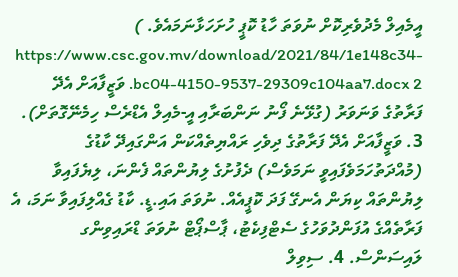އީމެއިލް މެދުވެރިކޮށް ނުވަތަ ހާޑު ކޮޕީ ހުށަހަޅާނަމައެވެ. ) https://www.csc.gov.mv/download/2021/84/1e148c34-bc04-4150-9537-29309c104aa7.docx 2. ވަޒީފާއަށް އެދޭ ފަރާތުގެ ވަނަވަރު (ގުޅޭނެ ފޯނު ނަންބަރާއި އީ-މެއިލް އެޑްރެސް ހިމެނޭގޮތަށް). 3. ވަޒީފާއަށް އެދޭ ފަރާތުގެ ދިވެހި ރައްޔިތެއްކަން އަންގައިދޭ ކާޑުގެ (މުއްދަތުހަމަވެފައިވީ ނަމަވެސް) ދެފުށުގެ ލިޔުންތައް ފެންނަ، ލިޔެފައިވާ ލިޔުންތައް ކިޔަން އެނގޭ ފަދަ ކޮޕީއެއް. ނުވަތަ އައި.ޑީ. ކާޑު ގެއްލިފައިވާ ނަމަ، އެ ފަރާތެއްގެ އުފަންދުވަހުގެ ސެޓްފިކެޓު، ޕާސްޕޯޓް ނުވަތަ ޑްރައިވިންގ ލައިސަންސް. 4. ސިވިލް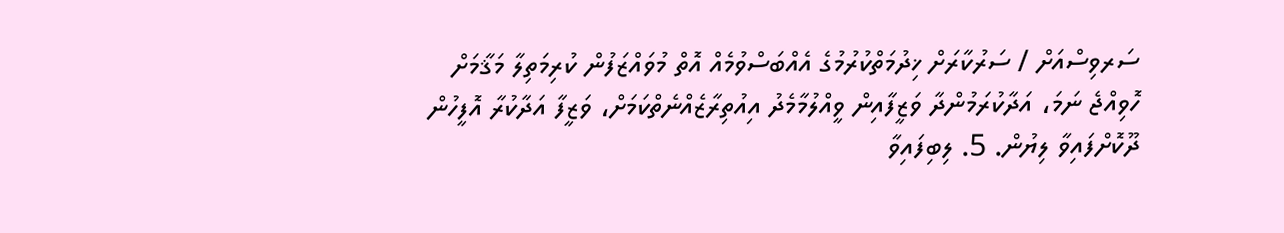ސަރވިސްއަށް / ސަރުކާރަށް ޚިދުމަތްކުރުމުގެ އެއްބަސްވުމެއް އޮތް މުވައްޒަފުން ކުރިމަތިލާ މަޤާމަށް ހޮވިއްޖެ ނަމަ، އަދާކުރަމުންދާ ވަޒީފާއިން ވީއްލުމާމެދު އިއުތިރާޒެއްނެތްކަމަށް، ވަޒީފާ އަދާކުރާ އޮފީހުން ދޫކޮށްފައިވާ ލިޔުން. 5. ލިބިފައިވާ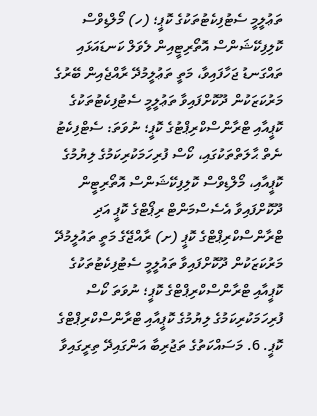ތަޢުލީމީ ސެޓުފިކެޓުތަކުގެ ކޮޕީ؛ (ހ) މޯލްޑިވްސް ކޮލިފިކޭޝަންސް އޮތޯރިޓީއިން ލެވަލް ކަނޑައަޅައި ތައްގަނޑު ޖަހާފައިވާ، މަތީ ތަޢުލީމުދޭ ރާއްޖެއިން ބޭރުގެ މަރުކަޒަކުން ދޫކޮށްފައިވާ ތަޢުލީމީ ސެޓުފިކެޓުތަކުގެ ކޮޕީއާއި ޓްރާންސްކްރިޕްޓުގެ ކޮޕީ؛ ނުވަތަ: ސެޓްފިކެޓު ނެތް ޙާލަތްތަކުގައި، ކޯސް ފުރިހަމަކުރިކަމުގެ ލިޔުމުގެ ކޮޕީއާއި، މޯލްޑިވްސް ކޮލިފިކޭޝަންސް އޮތޯރިޓީން ދޫކޮށްފައިވާ އެސެސްމަންޓް ރިޕޯޓްގެ ކޮޕީ އަދި ޓްރާންސްކްރިޕްޓްގެ ކޮޕީ (ށ) ރާއްޖޭގެ މަތީ ތައުލީމުދޭ މަރުކަޒަކުން ދޫކޮށްފައިވާ ތައުލީމީ ސެޓުފިކެޓުތަކުގެ ކޮޕީއާއި ޓްރާންސްކްރިޕްޓްގެ ކޮޕީ؛ ނުވަތަ ކޯސް ފުރިހަމަކުރިކަމުގެ ލިޔުމުގެ ކޮޕީއާއި ޓްރާންސްކްރިޕްޓްގެ ކޮޕީ. 6. މަސައްކަތުގެ ތަޖުރިބާ އަންގައިދޭ ތިރީގައިވާ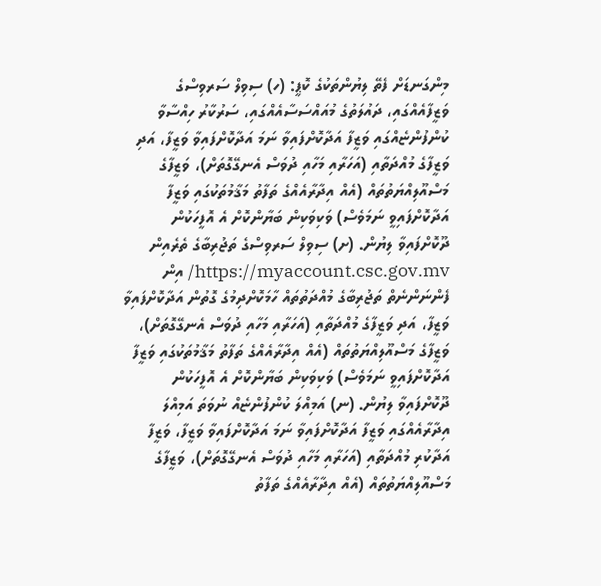މިންގަނޑަށް ފެތޭ ލިޔުންތަކުގެ ކޮޕީ: (ހ) ސިވިލް ސަރވިސްގެ ވަޒީފާއެއްގައި، ދައުލަތުގެ މުއައްސަސާއެއްގައި، ސަރުކާރު ހިއްސާވާ ކުންފުންޏެއްގައި ވަޒީފާ އަދާކޮށްފައިވާ ނަމަ އަދާކޮށްފައިވާ ވަޒީފާ، އަދި ވަޒީފާގެ މުއްދަތާއި (އަހަރާއި މަހާއި ދުވަސް އެނގޭގޮތަށް)، ވަޒީފާގެ މަސްއޫލިއްޔަތުތައް (އެއް އިދާރާއެއްގެ ތަފާތު މަޤާމުތަކުގައި ވަޒީފާ އަދާކޮށްފައިވީ ނަމަވެސް) ވަކިވަކިން ބަޔާންކޮށް އެ އޮފީހަކުން ދޫކޮށްފައިވާ ލިޔުން. (ށ) ސިވިލް ސަރވިސްގެ ތަޖުރިބާގެ ތެރެއިން https://myaccount.csc.gov.mv/ އިން ފެންނަންނެތް ތަޖުރިބާގެ މުއްދަތުތައް ހާމަކޮށްދިމުގެ ގޮތުން އަދާކޮށްފައިވާ ވަޒީފާ، އަދި ވަޒީފާގެ މުއްދަތާއި (އަހަރާއި މަހާއި ދުވަސް އެނގޭގޮތަށް)، ވަޒީފާގެ މަސްއޫލިއްޔަތުތައް (އެއް އިދާރާއެއްގެ ތަފާތު މަޤާމުތަކުގައި ވަޒީފާ އަދާކޮށްފައިވީ ނަމަވެސް) ވަކިވަކިން ބަޔާންކޮށް އެ އޮފީހަކުން ދޫކޮށްފައިވާ ލިޔުން. (ނ) އަމިއްލަ ކުންފުންޏެއް ނުވަތަ އަމިއްލަ އިދާރާއެއްގައި ވަޒީފާ އަދާކޮށްފައިވާ ނަމަ އަދާކޮށްފައިވާ ވަޒީފާ، ވަޒީފާ އަދާކުރި މުއްދަތާއި (އަހަރާއި މަހާއި ދުވަސް އެނގޭގޮތަށް)، ވަޒީފާގެ މަސްއޫލިއްޔަތުތައް (އެއް އިދާރާއެއްގެ ތަފާތު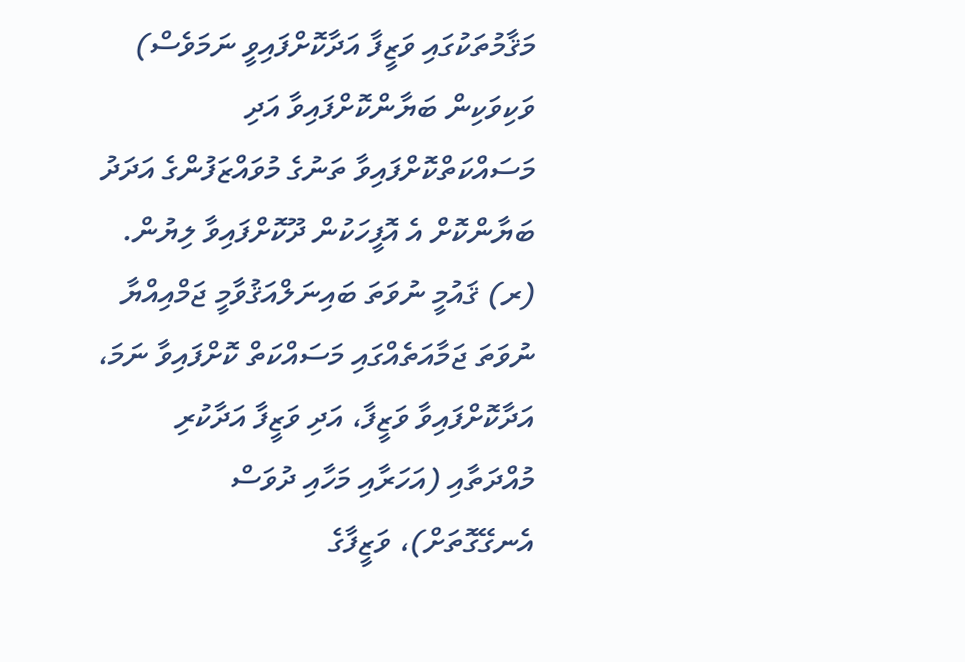މަޤާމުތަކުގައި ވަޒީފާ އަދާކޮށްފައިވީ ނަމަވެސް) ވަކިވަކިން ބަޔާންކޮށްފައިވާ އަދި މަސައްކަތްކޮށްފައިވާ ތަނުގެ މުވައްޒަފުންގެ އަދަދު ބަޔާންކޮށް އެ އޮފީހަކުން ދޫކޮށްފައިވާ ލިޔުން. (ރ) ޤައުމީ ނުވަތަ ބައިނަލްއަޤުވާމީ ޖަމްއިއްޔާ ނުވަތަ ޖަމާއަތެއްގައި މަސައްކަތް ކޮށްފައިވާ ނަމަ، އަދާކޮށްފައިވާ ވަޒީފާ، އަދި ވަޒީފާ އަދާކުރި މުއްދަތާއި (އަހަރާއި މަހާއި ދުވަސް އެނގޭގޮތަށް)، ވަޒީފާގެ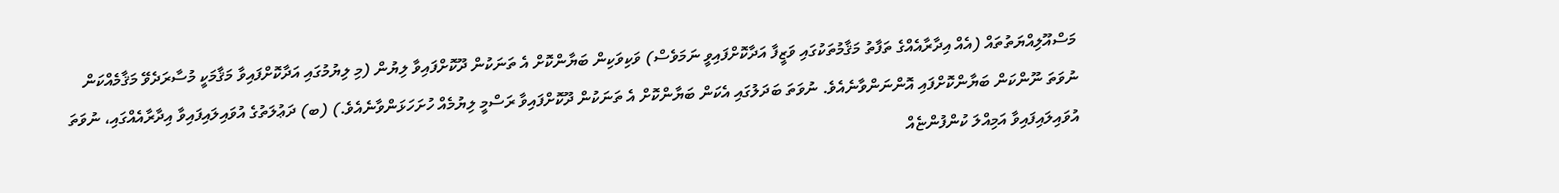މަސްއޫލިއްޔަތުތައް (އެއް އިދާރާއެއްގެ ތަފާތު މަޤާމުތަކުގައި ވަޒީފާ އަދާކޮށްފައިވީ ނަމަވެސް) ވަކިވަކިން ބަޔާންކޮށް އެ ތަނަކުން ދޫކޮށްފައިވާ ލިޔުން (މި ލިޔުމުގައި އަދާކޮށްފައިވާ މަޤާމަކީ މުސާރަދެވޭ މަޤާމެއްކަން ނުވަތަ ނޫންކަން ބަޔާންކޮށްފައި އޮންނަންވާނެއެވެ. ނުވަތަ ބަދަލުގައި އެކަން ބަޔާންކޮށް އެ ތަނަކުން ދޫކޮށްފައިވާ ރަސްމީ ލިޔުމެއް ހުށަހަޅަންވާނެއެވެ.) (ބ) ދަޢުލަތުގެ އުވައިލައިފައިވާ އިދާރާއެއްގައި، ނުވަތަ އުވައިލައިފައިވާ އަމިއްލަ ކުންފުންޏެއް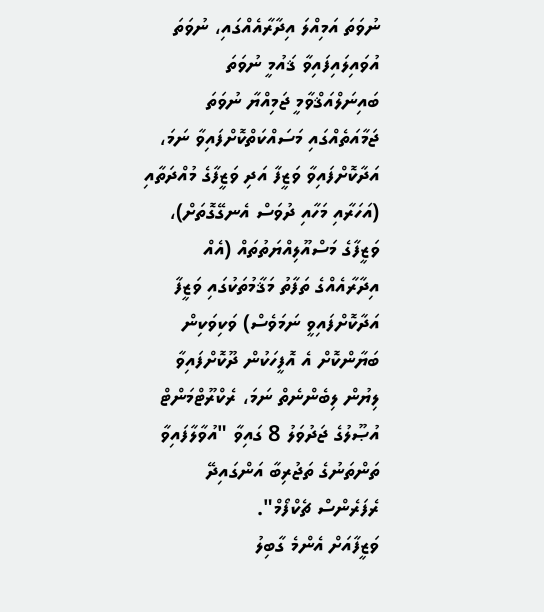ނުވަތަ އަމިއްލަ އިދާރާއެއްގައި، ނުވަތަ އުވައިލައިފައިވާ ޤައުމީ ނުވަތަ ބައިނަލްއަޤްވާމީ ޖަމިއްޔާ ނުވަތަ ޖަމާއަތެއްގައި މަސައްކަތްކޮށްފައިވާ ނަމަ، އަދާކޮށްފައިވާ ވަޒީފާ އަދި ވަޒީފާގެ މުއްދަތާއި (އަހަރާއި މަހާއި ދުވަސް އެނގޭގޮތަށް)، ވަޒީފާގެ މަސްއޫލިއްޔަތުތައް (އެއް އިދާރާއެއްގެ ތަފާތު މަޤާމުތަކުގައި ވަޒީފާ އަދާކޮށްފައިވީ ނަމަވެސް) ވަކިވަކިން ބަޔާންކޮށް އެ އޮފީހަކުން ދޫކޮށްފައިވާ ލިޔުން ލިބެންނެތް ނަމަ، ރެކްރޫޓްމަންޓް އުޞޫލުގެ ޖަދުވަލު 8 ގައިވާ "އުވާލާފައިވާ ތަންތަނުގެ ތަޖުރިބާ އަންގައިދޭ ރެފަރެންސް ޗެކްފޯމް".
ވަޒީފާއަށް އެންމެ ގާބިލު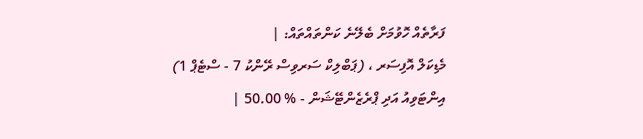ފަރާތެއް ހޮވުމަށް ބެލޭނެ ކަންތައްތައް: |
މެޑިކަލް އޮފިސަރ ، (ޕަބްލިކް ސަރވިސް ރޭންކު 7 - ސްޓެޕް 1)
އިންޓަވިއު އަދި ޕްރެޒެންޓޭޝަން - % 50.00 |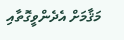މަޤާމަށް އެދެންވީގޮތާއި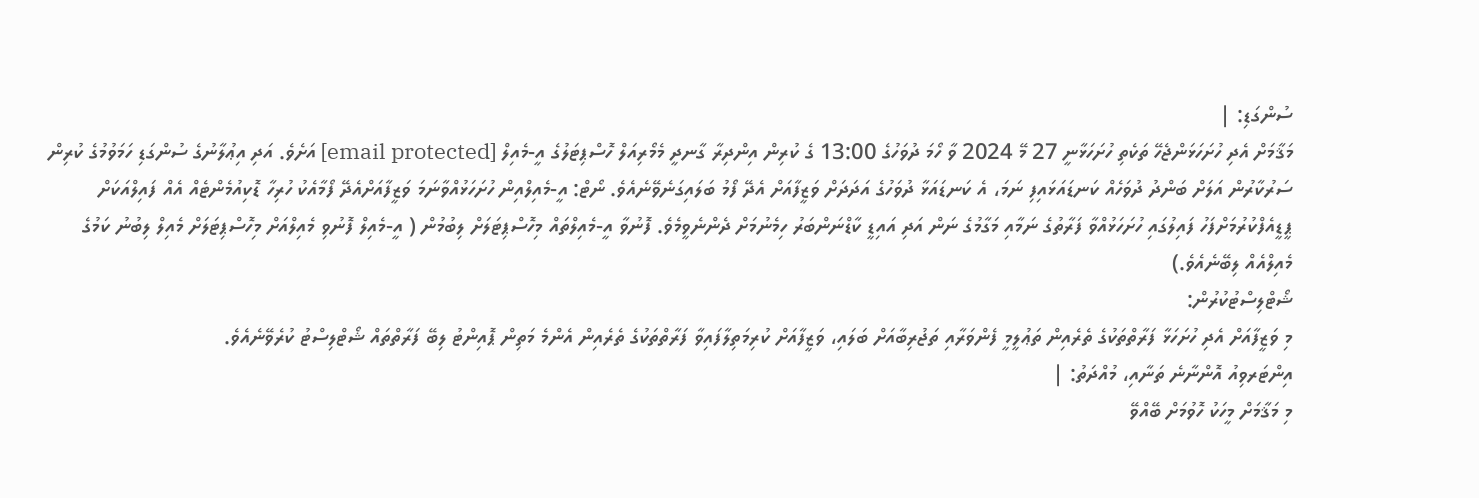ސުންގަޑި: |
މަޤާމަށް އެދި ހުށަހަޅަންޖެހޭ ތަކެތި ހުށަހަޅާނީ 27 މޭ 2024 ވާ ހޯމަ ދުވަހުގެ 13:00 ގެ ކުރިން އިންދިރާ ގާނދީ މެމޯރިއަލް ހޮސްޕިޓަލުގެ އީ-މެއިލް [email protected] އަށެވެ. އަދި އިޢުލާނުގެ ސުންގަޑި ހަމަވުމުގެ ކުރިން ސަރުކާރުން އަލަށް ބަންދު ދުވަހެއް ކަނޑައަޅައިފި ނަމަ، އެ ކަނޑައަޅާ ދުވަހުގެ އަދަދަށް ވަޒީފާއަށް އެދޭ ފޯމު ބަލައިގަނެވޭނެއެވެ. ނޯޓް: އީ-މެއިލްއިން ހުށަހަޅުއްވާނަމަ ވަޒީފާއަށްއެދޭ ފޯމާއެކު ހުރިހާ ޑޮކިއުމެންޓެއް އެއް ފައިލްއަކަށް ޕީޑީއެފްކުރުމަށްފަހު ފައިލުގައި ހުށަހަޅުއްވާ ފަރާތުގެ ނަމާއި މަގާމުގެ ނަން އަދި އައިޑީ ކާޑްނަންބަރު ހިމެނުމަށް ދެންނެވީމެވެ. ފޮނުވާ އީ-މެއިލްތައް މިހޮސްޕިޓަލަށް ލިބުމުން ( އީ-މެއިލް ފޮނުވި މެއިލްއަށް މިހޮސްޕިޓަލަށް މެއިލް ލިބުނު ކަމުގެ މެއިލްއެއް ލިބޭނެއެވެ.)
ޝޯޓްލިސްޓުކުރުން:
މި ވަޒީފާއަށް އެދި ހުށަހަޅާ ފަރާތްތަކުގެ ތެރެއިން ތަޢުލީމީ ފެންވަރާއި ތަޖުރިބާއަށް ބަލައި، ވަޒީފާއަށް ކުރިމަތިލާފައިވާ ފަރާތްތަކުގެ ތެރެއިން އެންމެ މަތިން ޕޮއިންޓު ލިބޭ ފަރާތްތައް ޝޯޓްލިސްޓު ކުރެވޭނެއެވެ.
އިންޓަރވިއު އޮންނާނެ ތަނާއި، މުއްދަތު: |
މި މަޤާމަށް މީހަކު ހޮވުމަށް ބޭއްވޭ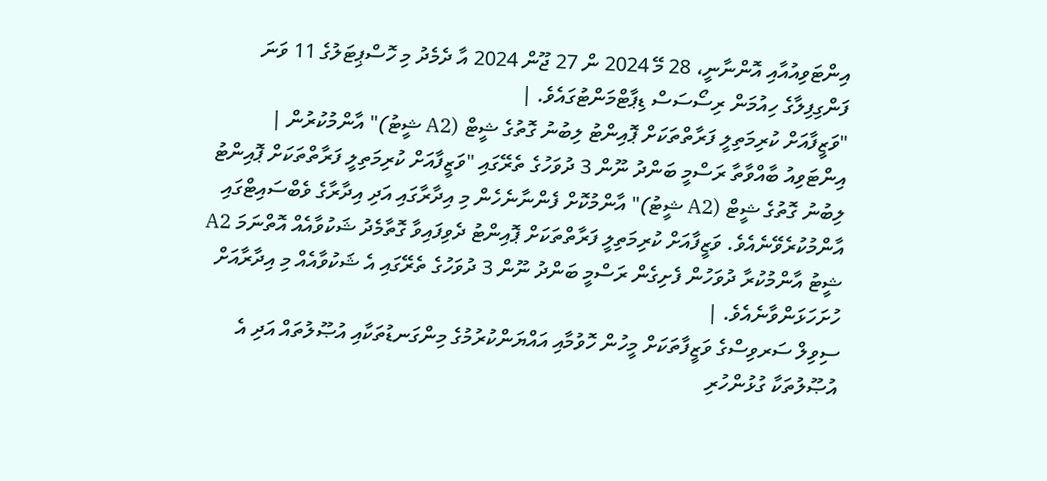އިންޓަވިއުއާއި އޮންނާނީ، 28 މޭ 2024 ން 27 ޖޫން 2024 އާ ދެމެދު މި ހޮސްޕިޓަލުގެ 11 ވަނަ ފަންގިފިލާގެ ހިއުމަން ރިސޯސަސް ޑިޕާޓްމަންޓުގައެވެ. |
"ވަޒީފާއަށް ކުރިމަތިލީ ފަރާތްތަކަށް ޕޮއިންޓު ލިބުނު ގޮތުގެ ޝީޓް (A2 ޝީޓު)" އާންމުކުރުން |
އިންޓަވިއު ބާއްވާތާ ރަސްމީ ބަންދު ނޫން 3 ދުވަހުގެ ތެރޭގައި "ވަޒީފާއަށް ކުރިމަތިލީ ފަރާތްތަކަށް ޕޮއިންޓު ލިބުނު ގޮތުގެ ޝީޓް (A2 ޝީޓު)" އާންމުކޮށް ފެންނާނެހެން މި އިދާރާގައި އަދި އިދާރާގެ ވެބްސައިޓްގައި އާންމުކުރެވޭނެއެވެ. ވަޒީފާއަށް ކުރިމަތިލީ ފަރާތްތަކަށް ޕޮއިންޓު ދެވިފައިވާ ގޮތާމެދު ޝަކުވާއެއް އޮތްނަމަ A2 ޝީޓު އާންމުކުރާ ދުވަހުން ފެށިގެން ރަސްމީ ބަންދު ނޫން 3 ދުވަހުގެ ތެރޭގައި އެ ޝަކުވާއެއް މި އިދާރާއަށް ހުށަހަޅަންވާނެއެވެ. |
ސިވިލް ސަރވިސްގެ ވަޒީފާތަކަށް މީހުން ހޮވުމާއި އައްޔަންކުރުމުގެ މިންގަނޑުތަކާއި އުޞޫލުތައް އަދި އެ އުޞޫލުތަކާ ގުޅުންހުރި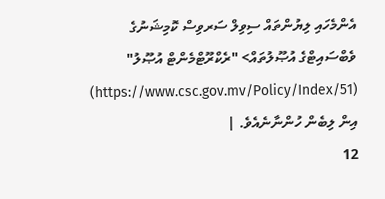އެންމެހައި ލިޔުންތައް ސިވިލް ސަރވިސް ކޮމިޝަނުގެ ވެބްސައިޓްގެ އުޞޫލުތައް> "ރެކްރޫޓްމެންޓް އުޞޫލު" (https://www.csc.gov.mv/Policy/Index/51) އިން ލިބެން ހުންނާނެއެވެ. |
12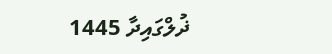ޛުލްގައިދާ 1445